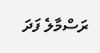ރަސްމާލެ ފަދަ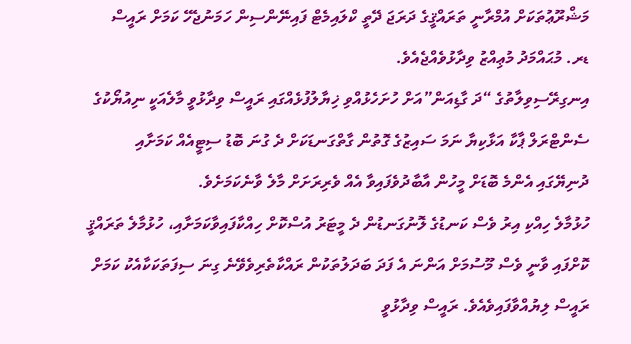މަޝްރޫޢުތަކަށް އުމްރާނީ ތަރައްޤީގެ ދަރަޖަ ދޭތީ ކްލައިމެޓް ފައިނޭންސިން ހަމަނުޖެހޭ ކަމަށް ރައީސް ޑރ. މުޙައްމަދު މުޢިއްޒު ވިދާޅުވެއްޖެއެވެ.
އިނގިރޭސިވިލާތުގެ “ދަ ގާޑިއަން”އަށް ހުށަހެޅުއްވި ޚިޔާލުފުޅެއްގައި ރައީސް ވިދާޅުވީ މާލެއަކީ ނިއުޔޯކުގެ ސެންޓްރަލް ޕާކާ އަޅާކިޔާ ނަމަ ސައިޒުގެ ގޮތުން ގާތްގަނޑަކަށް ދެ ގުނަ ބޮޑު ސިޓީއެއް ކަމަށާއި ދުނިޔޭގައި އެންމެ ބޮޑަށް މީހުން އާބާދުވެފައިވާ އެއް ވެރިރަށަށް މާލެ ވާނެކަމަށެވެ.
ހުޅުމާލެ ހިއްކި އިރު ވެސް ކަނޑުގެ ލޮނުގަނޑުން ދެ މީޓަރު އުސްކޮށް ހިއްކާފައިވާކަމަށާއި، ހުޅުމާލެ ތަރައްޤީ ކޮށްފައި ވާނީ ވެސް މޫސުމަށް އަންނަ އެ ފަދަ ބަދަލުތަކުން ރައްކާތެރިވެވޭނެ ގިނަ ސިފަތަކަކާއެކު ކަމަށް ރައީސް ލިޔުއްވާފައިވެއެވެ. ރައީސް ވިދާޅުވީ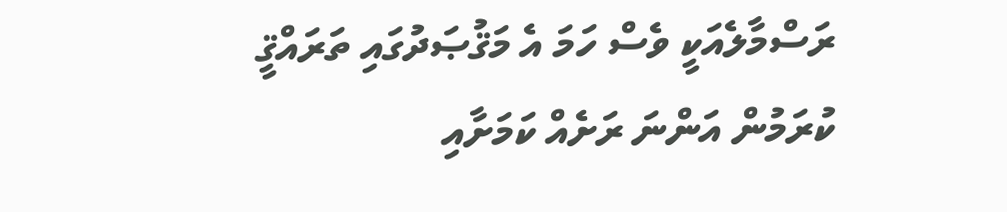ރަސްމާލެއަކީ ވެސް ހަމަ އެ މަޤުޞަދުގައި ތަރައްޤީ ކުރަމުން އަންނަ ރަށެއް ކަމަށާއި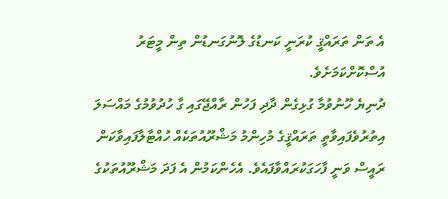އެ ތަން ތަރައްޤީ ކުރަނީ ކަނޑުގެ ލޮނުގަނޑުން ތިން މީޓަރު އުސްކޮށްކަމަށެވެ.
ދުނިޔެ ހޫނުވުމާ ގުޅިގެން ދާދި ފަހުން ރާއްޖޭގައި ގާ ހުދުވުމުގެ މައްސަލަ އިތުރުވެފައިވާތީ ތަރައްޤީގެ މުހިންމު މަޝްރޫއުތަކެއް ހުއްޓާލާފައިވާކަން ރައީސް ވަނީ ފާހަގަކުރައްވާފައެވެ. އެހެންކަމުން އެ ފަދަ މަޝްރޫއުތަކުގެ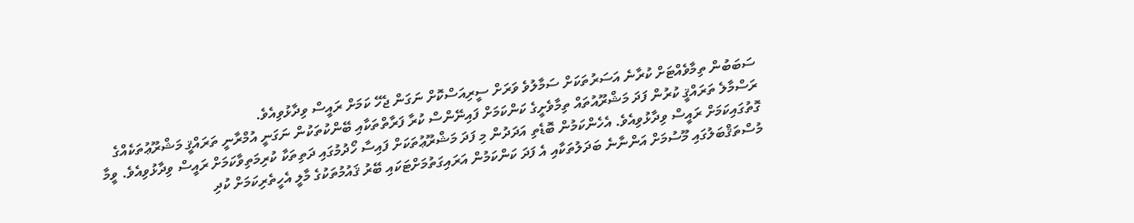ސަބަބުން ތިމާވެއްޓަށް ކުރާނެ އަސަރުތަކަށް ސަމާލުވެ ވަރަށް ސީރިއަސްކޮށް ނަގަން ޖެހޭ ކަމަށް ރައީސް ވިދާޅުވިއެވެ.
ރަސްމާލެ ތަރައްޤީ ކުރުން ފަދަ މަޝްރޫއުތައް ތިމާވެށީގެ ކަންކަމަށް ފައިނޭންސް ކުރާ ފަރާތްތަކާއި ބޭންކުތަކުން ނަގަނީ އުމްރާނީ ތަރައްޤީ މަޝްރޫޢުތަކެއްގެ ގޮތުގައިކަމަށް ރައީސް ވިދާޅުވިއެވެ. އެހެންކަމުން ބޮޑެތި އަދަދުން މި ފަދަ މަޝްރޫޢުތަކަށް ފައިސާ ހޯދުމުގައި ދަތިތަކާ ކުރިމަތިވާކަމަށް ރައީސް ވިދާޅުވިއެވެ. ވީމާ މުސްތަޤްބަލުގައި މޫސުމަށް އަންނާނެ ބަދަލުތަކާއި އެ ފަދަ ކަންކަމުން އަރައިގަތުމަށްޓަކައި ބޭރު ޤައުމުތަކުގެ މާލީ އެހީތެރިކަމަށް ކުދި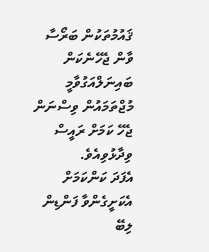ޤައުމުތަކުން ބަރޯސާ ވާން ޖެހޭނެކަން ބައިނަލްއަގުވާމީ މުޖްތަމައުން ވިސްނަން ޖެހޭ ކަމަށް ރައީސް ވިދާޅުވިއެވެ.
އެފަދަ ކަންކަމަށް އެކަށީގެންވާ ފަންޑިން ލިބޭ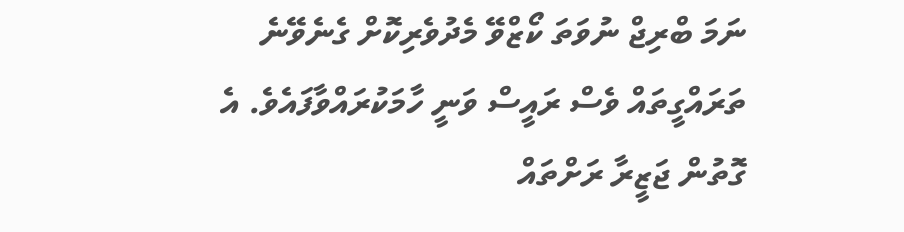ނަމަ ބްރިޖް ނުވަތަ ކޯޒްވޭ މެދުވެރިކޮށް ގެނެވޭނެ ތަރައްގީތައް ވެސް ރައީސް ވަނީ ހާމަކުރައްވާފައެވެ. އެ ގޮތުން ޖަޒީރާ ރަށްތައް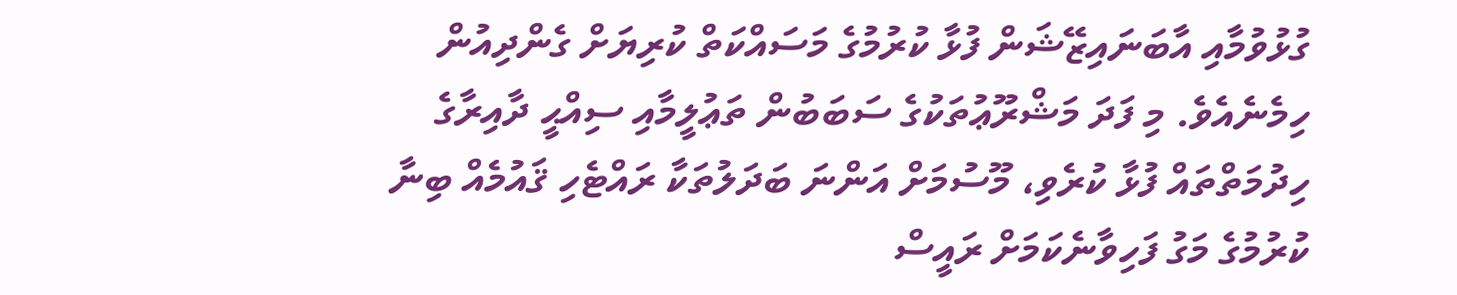ގުޅުވުމާއި އާބަނައިޒޭޝަން ފުޅާ ކުރުމުގެ މަސައްކަތް ކުރިޔަށް ގެންދިއުން ހިމެނެއެވެ. މި ފަދަ މަޝްރޫޢުތަކުގެ ސަބަބުން ތަޢުލީމާއި ސިއްޙީ ދާއިރާގެ ހިދުމަތްތައް ފުޅާ ކުރެވި، މޫސުމަށް އަންނަ ބަދަލުތަކާ ރައްޓެހި ޤައުމެއް ބިނާ ކުރުމުގެ މަގު ފަހިވާނެކަމަށް ރައީސް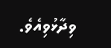ވިދާޅުވިއެވެ.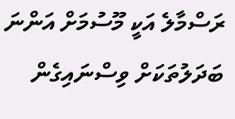ރަސްމާލެ އަކީ މޫސުމަށް އަންނަ ބަދަލުތަކަށް ވިސްނައިގެން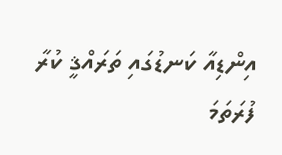އިންޑިއާ ކަނޑުގައި ތަރައްޤީ ކުރާ ފުރަތަމަ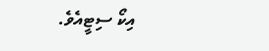އިކޯ ސިޓީއެވެ.